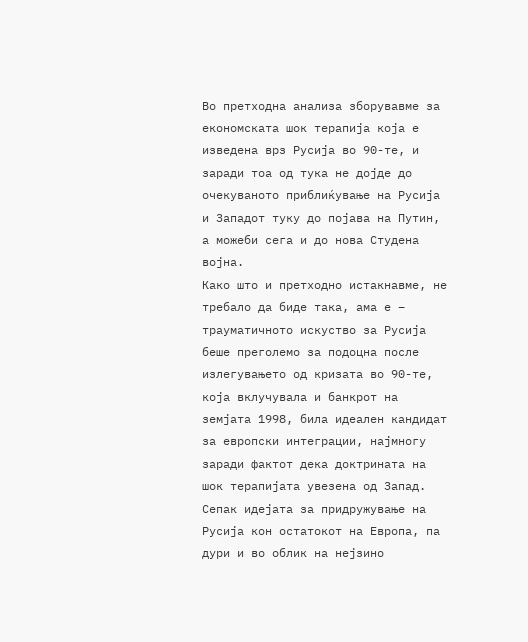Во претходна анализа зборувавме за економската шок терапија која е изведена врз Русија во 90-те, и заради тоа од тука не дојде до очекуваното приблиќување на Русија и Западот туку до појава на Путин, а можеби сега и до нова Студена војна.
Како што и претходно истакнавме, не требало да биде така, ама е – трауматичното искуство за Русија беше преголемо за подоцна после излегувањето од кризата во 90-те, која вклучувала и банкрот на земјата 1998, била идеален кандидат за европски интеграции, најмногу заради фактот дека доктрината на шок терапијата увезена од Запад.
Сепак идејата за придружување на Русија кон остатокот на Европа, па дури и во облик на нејзино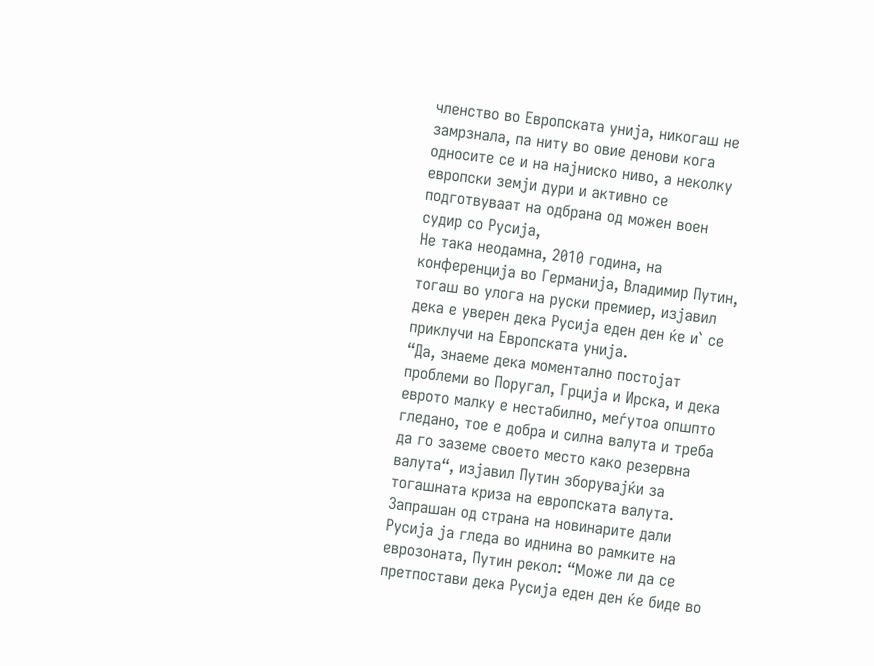членство во Европската унија, никогаш не замрзнала, па ниту во овие денови кога односите се и на најниско ниво, а неколку европски земји дури и активно се подготвуваат на одбрана од можен воен судир со Русија,
Не така неодамна, 2010 година, на конференција во Германија, Владимир Путин, тогаш во улога на руски премиер, изјавил дека е уверен дека Русија еден ден ќе и` се приклучи на Европската унија.
“Да, знаеме дека моментално постојат проблеми во Поругал, Грција и Ирска, и дека еврото малку е нестабилно, меѓутоа опшпто гледано, тое е добра и силна валута и треба да го заземе своето место како резервна валута“, изјавил Путин зборувајќи за тогашната криза на европската валута. Запрашан од страна на новинарите дали Русија ја гледа во иднина во рамките на еврозоната, Путин рекол: “Може ли да се претпостави дека Русија еден ден ќе биде во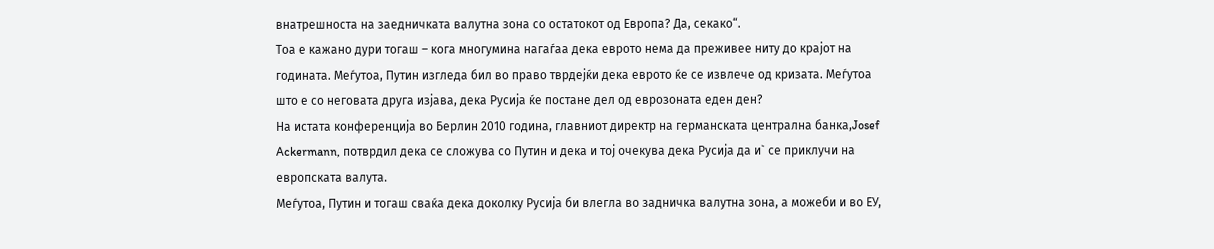внатрешноста на заедничката валутна зона со остатокот од Европа? Да, секако“.
Тоа е кажано дури тогаш – кога многумина нагаѓаа дека еврото нема да преживее ниту до крајот на годината. Меѓутоа, Путин изгледа бил во право тврдејќи дека еврото ќе се извлече од кризата. Меѓутоа што е со неговата друга изјава, дека Русија ќе постане дел од еврозоната еден ден?
На истата конференција во Берлин 2010 година, главниот директр на германската централна банка,Josef Ackermann, потврдил дека се сложува со Путин и дека и тој очекува дека Русија да и` се приклучи на европската валута.
Меѓутоа, Путин и тогаш сваќа дека доколку Русија би влегла во задничка валутна зона, а можеби и во ЕУ,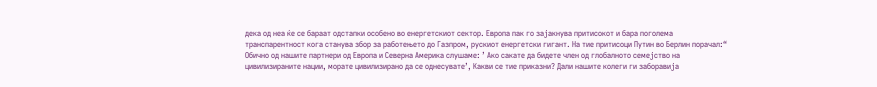дека од неа ќе се бараат одстапки особено во енергетскиот сектор. Европа пак го зајакнува притисокот и бара поголема транспарентност кога станува збор за работењето до Газпром, рускиот енергетски гигант. На тие притисоци Путин во Берлин порачал:“ Обично од нашите партнери од Европа и Северна Америка слушаме: ’ Ако сакате да бидете член од глобалното семејство на цивилизираните нации, морате цивилизирано да се однесувате’, Какви се тие приказни? Дали нашите колеги ги заборавија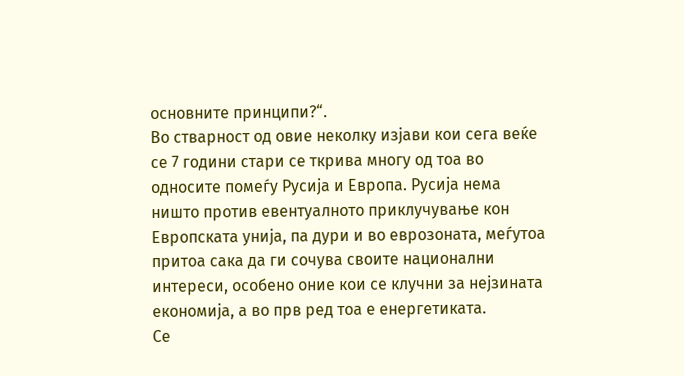основните принципи?“.
Во стварност од овие неколку изјави кои сега веќе се 7 години стари се ткрива многу од тоа во односите помеѓу Русија и Европа. Русија нема ништо против евентуалното приклучување кон Европската унија, па дури и во еврозоната, меѓутоа притоа сака да ги сочува своите национални интереси, особено оние кои се клучни за нејзината економија, а во прв ред тоа е енергетиката.
Се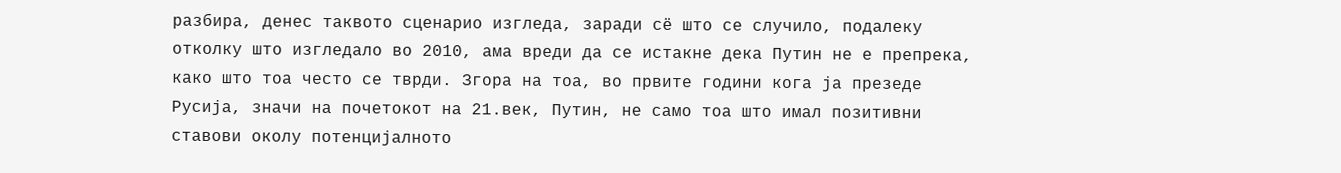разбира, денес таквото сценарио изгледа, заради сё што се случило, подалеку отколку што изгледало во 2010, ама вреди да се истакне дека Путин не е препрека, како што тоа често се тврди. Згора на тоа, во првите години кога ја презеде Русија, значи на почетокот на 21.век, Путин, не само тоа што имал позитивни ставови околу потенцијалното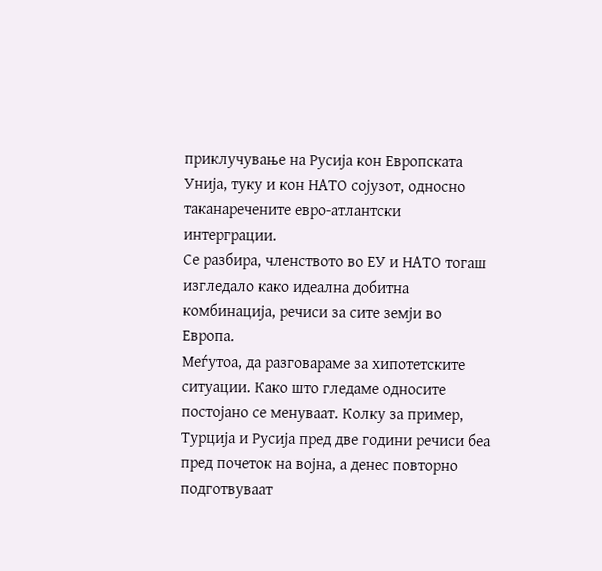приклучување на Русија кон Европската Унија, туку и кон НАТО сојузот, односно таканаречените евро-атлантски интерграции.
Се разбира, членството во ЕУ и НАТО тогаш изгледало како идеална добитна комбинација, речиси за сите земји во Европа.
Меѓутоа, да разговараме за хипотетските ситуации. Како што гледаме односите постојано се менуваат. Колку за пример, Турција и Русија пред две години речиси беа пред почеток на војна, а денес повторно подготвуваат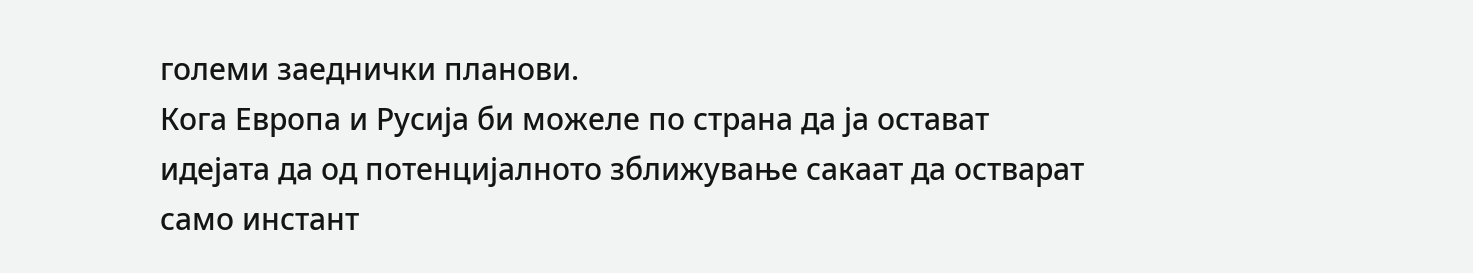големи заеднички планови.
Кога Европа и Русија би можеле по страна да ја остават идејата да од потенцијалното зближување сакаат да остварат само инстант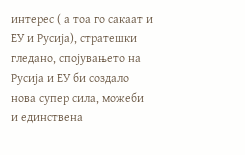интерес ( а тоа го сакаат и ЕУ и Русија), стратешки гледано, спојувањето на Русија и ЕУ би создало нова супер сила, можеби и единствена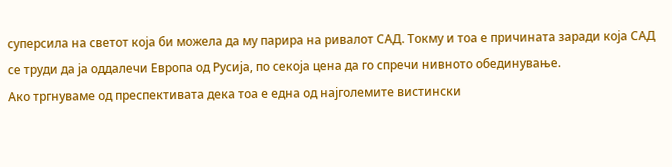суперсила на светот која би можела да му парира на ривалот САД. Токму и тоа е причината заради која САД се труди да ја оддалечи Европа од Русија, по секоја цена да го спречи нивното обединување.
Ако тргнуваме од преспективата дека тоа е една од најголемите вистински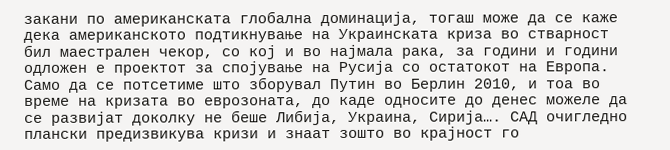закани по американската глобална доминација, тогаш може да се каже дека американското подтикнување на Украинската криза во стварност бил маестрален чекор, со кој и во најмала рака, за години и години одложен е проектот за спојување на Русија со остатокот на Европа.
Само да се потсетиме што зборувал Путин во Берлин 2010, и тоа во време на кризата во еврозоната, до каде односите до денес можеле да се развијат доколку не беше Либија, Украина, Сирија…. САД очигледно плански предизвикува кризи и знаат зошто во крајност го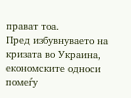прават тоа.
Пред избувнуваето на кризата во Украина, економските односи помеѓу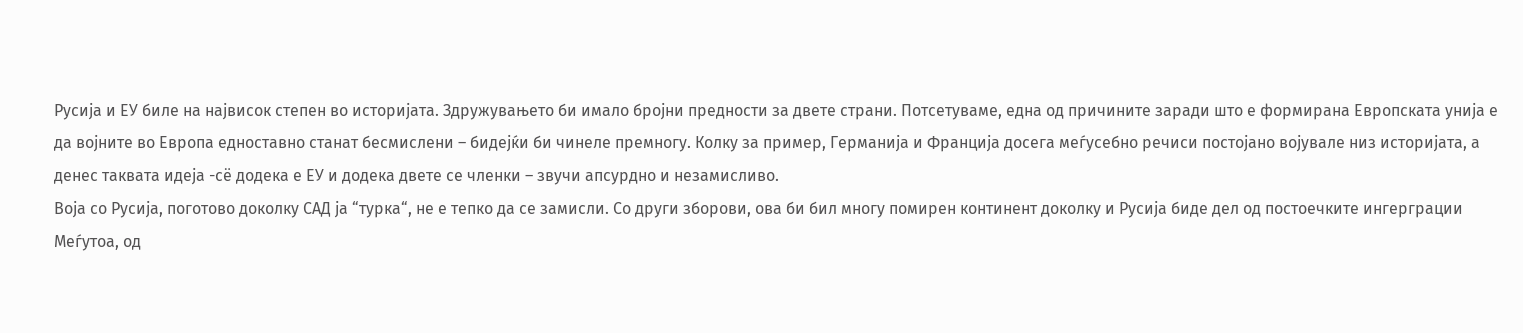Русија и ЕУ биле на највисок степен во историјата. Здружувањето би имало бројни предности за двете страни. Потсетуваме, една од причините заради што е формирана Европската унија е да војните во Европа едноставно станат бесмислени – бидејќи би чинеле премногу. Колку за пример, Германија и Франција досега меѓусебно речиси постојано војувале низ историјата, а денес таквата идеја -сё додека е ЕУ и додека двете се членки – звучи апсурдно и незамисливо.
Воја со Русија, поготово доколку САД ја “турка“, не е тепко да се замисли. Со други зборови, ова би бил многу помирен континент доколку и Русија биде дел од постоечките ингерграции
Меѓутоа, од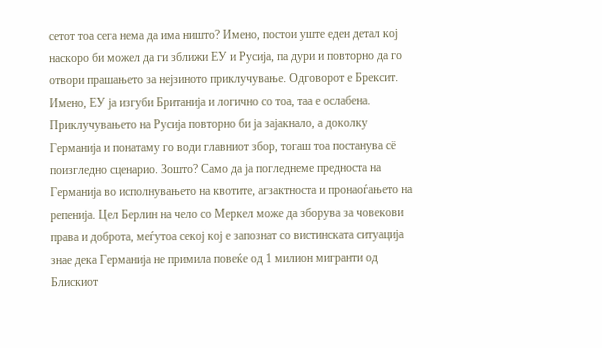сетот тоа сега нема да има ништо? Имено, постои уште еден детал кој наскоро би можел да ги зближи ЕУ и Русија, па дури и повторно да го отвори прашањето за нејзиното приклучување. Одговорот е Брексит.
Имено, ЕУ ја изгуби Британија и логично со тоа, таа е ослабена. Приклучувањето на Русија повторно би ја зајакнало, а доколку Германија и понатаму го води главниот збор, тогаш тоа постанува сё поизгледно сценарио. Зошто? Само да ја погледнеме предноста на Германија во исполнувањето на квотите, агзактноста и пронаоѓањето на репенија. Цел Берлин на чело со Меркел може да зборува за човекови права и доброта, меѓутоа секој кој е запознат со вистинската ситуација знае дека Германија не примила повеќе од 1 милион мигранти од Блискиот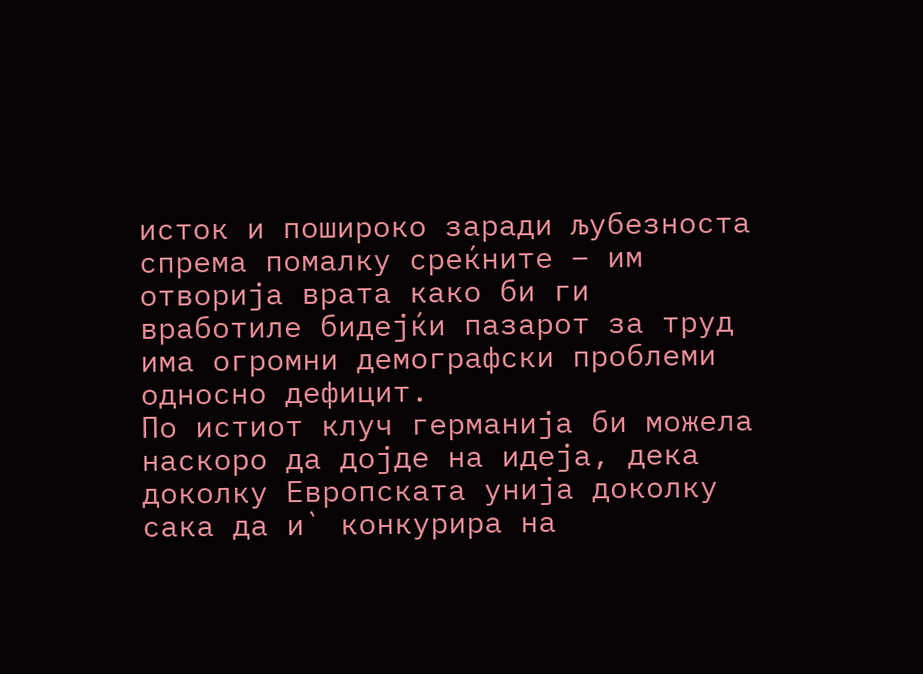исток и пошироко заради љубезноста спрема помалку среќните – им отворија врата како би ги вработиле бидејќи пазарот за труд има огромни демографски проблеми односно дефицит.
По истиот клуч германија би можела наскоро да дојде на идеја, дека доколку Европската унија доколку сака да и` конкурира на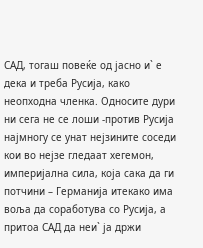САД, тогаш повеќе од јасно и` е дека и треба Русија, како неопходна членка. Односите дури ни сега не се лоши -против Русија најмногу се унат нејзините соседи кои во нејзе гледаат хегемон, империјална сила, која сака да ги потчини – Германија итекако има воља да соработува со Русија, а притоа САД да неи` ја држи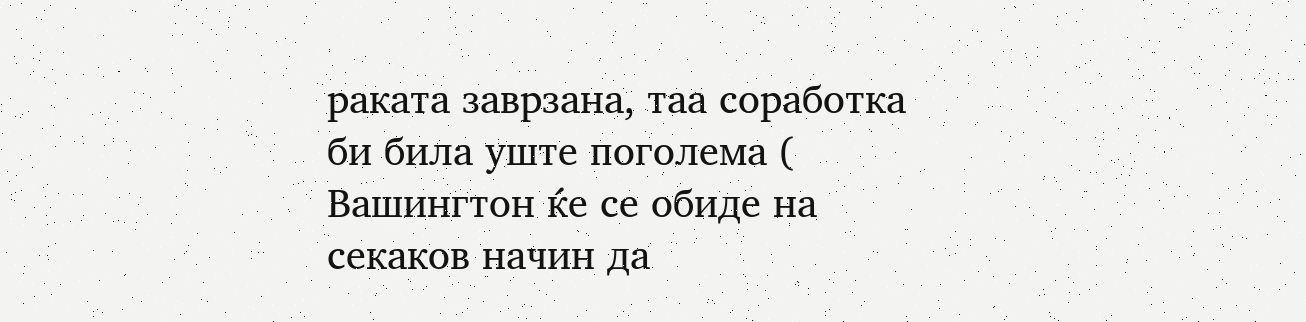раката заврзана, таа соработка би била уште поголема ( Вашингтон ќе се обиде на секаков начин да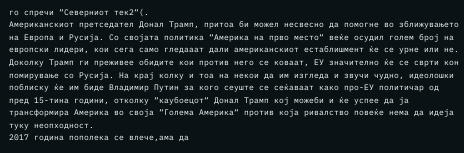го спречи “Северниот тек2“(.
Американскиот претседател Донал Трамп, притоа би можел несвесно да помогне во зближувањето на Европа и Русија. Со својата политика “Америка на прво место“ веќе осудил голем број на европски лидери, кои сега само гледааат дали американскиот естаблишмент ќе се урне или не. Доколку Трамп ги преживее обидите кои против него се коваат, ЕУ значително ќе се сврти кон помирување со Русија. На крај колку и тоа на некои да им изгледа и звучи чудно, идеолошки поблиску ќе им биде Владимир Путин за кого сеуште се сеќаваат како про-ЕУ политичар од пред 15-тина години, отколку “каубоецот“ Донал Трамп кој можеби и ќе успее да ја трансформира Америка во своја “Голема Америка“ против која ривалство повеќе нема да идеја туку неопходност.
2017 година пополека се влече,ама да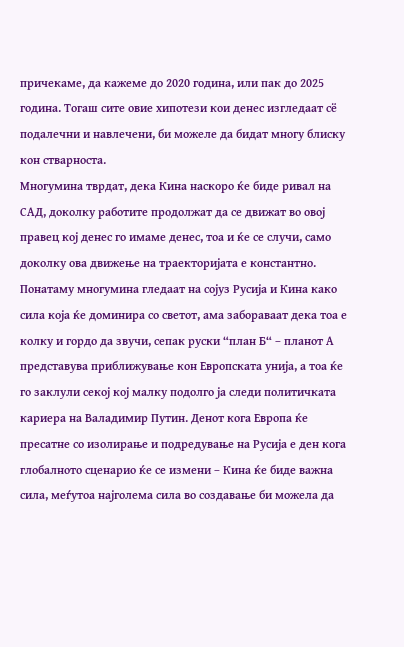причекаме, да кажеме до 2020 година, или пак до 2025 година. Тогаш сите овие хипотези кои денес изгледаат сё подалечни и навлечени, би можеле да бидат многу блиску кон стварноста.
Многумина тврдат, дека Кина наскоро ќе биде ривал на САД, доколку работите продолжат да се движат во овој правец кој денес го имаме денес, тоа и ќе се случи, само доколку ова движење на траекторијата е константно. Понатаму многумина гледаат на сојуз Русија и Кина како сила која ќе доминира со светот, ама забораваат дека тоа е колку и гордо да звучи, сепак руски “план Б“ – планот А представува приближување кон Европската унија, а тоа ќе го заклули секој кој малку подолго ја следи политичката кариера на Валадимир Путин. Денот кога Европа ќе пресатне со изолирање и подредување на Русија е ден кога глобалното сценарио ќе се измени – Кина ќе биде важна сила, меѓутоа најголема сила во создавање би можела да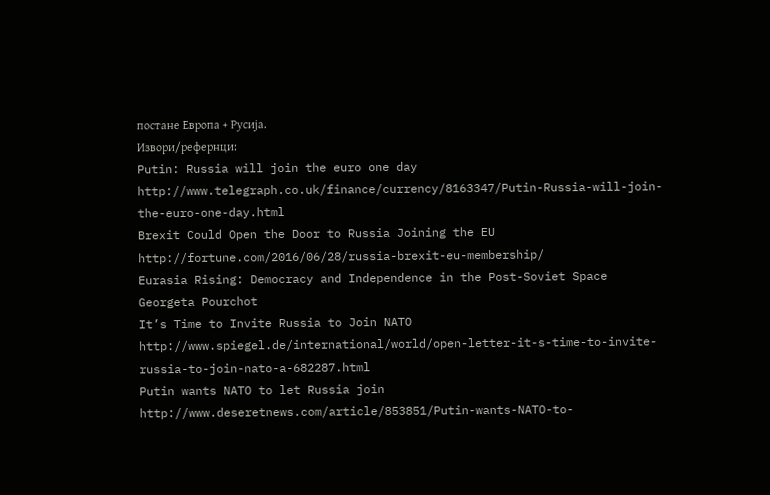постане Европа + Русија.
Извори/рефернци:
Putin: Russia will join the euro one day
http://www.telegraph.co.uk/finance/currency/8163347/Putin-Russia-will-join-the-euro-one-day.html
Brexit Could Open the Door to Russia Joining the EU
http://fortune.com/2016/06/28/russia-brexit-eu-membership/
Eurasia Rising: Democracy and Independence in the Post-Soviet Space
Georgeta Pourchot
It’s Time to Invite Russia to Join NATO
http://www.spiegel.de/international/world/open-letter-it-s-time-to-invite-russia-to-join-nato-a-682287.html
Putin wants NATO to let Russia join
http://www.deseretnews.com/article/853851/Putin-wants-NATO-to-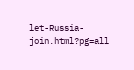let-Russia-join.html?pg=all